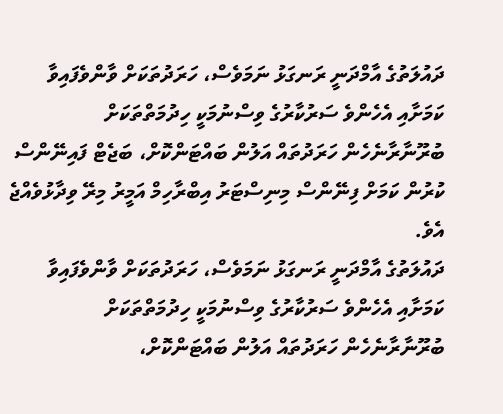ދައުލަތުގެ އާމްދަނީ ރަނގަޅު ނަމަވެސް، ހަރަދުތަކަށް ވާންވެފައިވާ ކަމަށާއި އެހެންވެ ސަރުކާރުގެ ވިސްނުމަކީ ހިދުމަތްތަކަށް ބުރޫނާރާނެހެން ހަރަދުތައް އަލުން ބައްޓަންކޮށް، ބަޖެޓް ފައިނޭންސް ކުރުން ކަމަށް ފިނޭންސް މިނިސްޓަރު އިބްރާހިމް އަމީރު މިރޭ ވިދާޅުވެއްޖެ އެވެ.
ދައުލަތުގެ އާމްދަނީ ރަނގަޅު ނަމަވެސް، ހަރަދުތަކަށް ވާންވެފައިވާ ކަމަށާއި އެހެންވެ ސަރުކާރުގެ ވިސްނުމަކީ ހިދުމަތްތަކަށް ބުރޫނާރާނެހެން ހަރަދުތައް އަލުން ބައްޓަންކޮށް،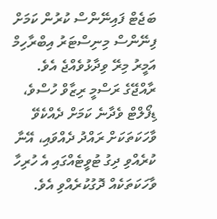ބަޖެޓް ފައިނޭންސް ކުރުން ކަމަށް ފިނޭންސް މިނިސްޓަރު އިބްރާހިމް އަމީރު މިރޭ ވިދާޅުވެއްޖެ އެވެ.
ރާއްޖޭގެ ރަސްމީ ރިޒާވް ހުސްވެ، ޑިފޯލްޓް ވެދާނެ ކަމަށް ދެއްކެވޭ ވާހަކަތަކަށް ރައްދު ދެއްވައި، އޭނާ ކުރެއްވި ދިގު ޓުވީޓެއްގައި އެ ހުރިހާ ވާހަކަތަކެއް ދޮގުކުރެއްވި އެވެ.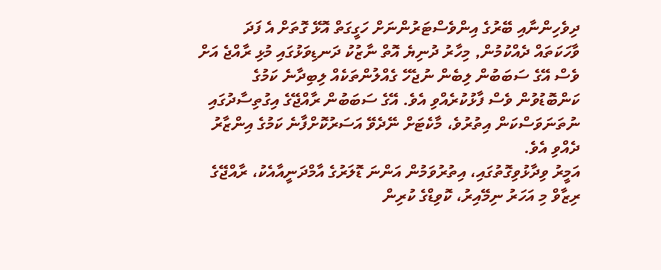ދިވެހިންނާއި ބޭރުގެ އިންވެސްޓަރުންނަށް ހަގީގަތް އޮޅޭ ގޮތަށް އެ ފަދަ ވާހަކަތައް ދެއްކުމުން, މިހާރު ދުނިޔެ އޮތް ނާޒުކު ދަނޑިވަޅުގައި މުޅި ރާއްޖެ އަށް ވެސް އޭގެ ސަބަބުން ލިބެން ނުޖެހޭ ގެއްލުންތަކެއް ލިބިދާނެ ކަމުގެ ކަންބޮޑުވުން ވެސް ފާޅުކުރެއްވި އެވެ. އޭގެ ސަބަބުން ރާއްޖޭގެ އިގުތިސާދުގައި ނުތަނަވަސްކަން އިތުރުވެ، މާކެޓަށް ނޭދެވޭ އަސަރުކޮށްފާނެ ކަމުގެ އިންޒާރު ދެއްވި އެވެ.
އަމީރު ވިދާޅުވިގޮތުގައި، އިތުރުވަމުން އަންނަ ޑޮލަރުގެ އާމްދަނީއާއެކު، ރާއްޖޭގެ ރިޒާވް މި އަހަރު ނިމޭއިރު، ކޮވިޑްގެ ކުރިން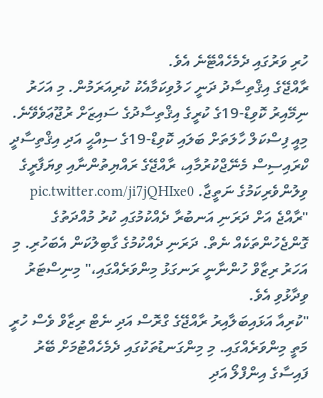ހުރި ވަރުގައި ދެމެހެއްޓޭނެ އެވެ.
ރާއްޖޭގެ އިޤްތިސާދު ދަނީ ހަލުވިކަމާއެކު ކުރިއަރަމުން. މި އަހަރު ނިމޭއިރު ކޮވިޑް-19ގެ ކުރީގެ އިޤްތިސާދުގެ ސައިޒަށް ރުޖޫޢަވެވޭނެ. މިއީ ފިސްކަލް ހާލަތަށް ބަލައި ކޮވިޑް-19ގެ ސިއްޙީ އަދި އިޤްތިސާދީ ކްރައިސިސް މެނޭޖްކުރުމާއި، ރާއްޖޭގެ ރައްޔިތުންނާއި ވިޔަފާރީގެ ވިލުންވެރިކަމުގެ ނަތީޖާ. pic.twitter.com/ji7jQHIxe0
"ރާއްޖެ އަށް ދަރަނި އަނބުރާ ދެއްކުމުގައި ކުރު މުއްދަތުގެ ގޮންޖެހުންތަކެއް ނެތް. ދަރަނި ދެއްކުމުގެ ގާބިލުކަން އެބަހުރި. މި އަހަރު ރިޒާވް ހުންނާނީ ރަނގަޅު މިންވަރެއްގައި،" މިނިސްޓަރު ވިދާޅުވި އެވެ.
"ކުރިއާ އަޅައިބަލާއިރު ރާއްޖޭގެ ގްރޮސް އަދި ނެޓް ރިޒާވް ވެސް ހުރީ މަތީ މިންވަރެއްގައި. މި މިންގަނޑުތަކުގައި ދެމެހެއްޓުމަށް ބޭރު ފައިސާގެ އިންފްލޯ އަދި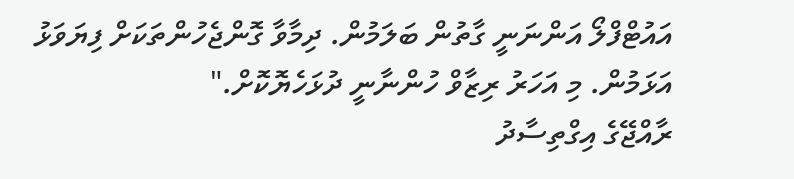އައުޓްފްލޯ އަންނަނީ ގާތުން ބަލަމުން. ދިމާވާ ގޮންޖެހުންތަކަށް ފިޔަވަޅު އަޅަމުން. މި އަހަރު ރިޒާވް ހުންނާނީ ދުޅަހެޔޮކޮށް."
ރާއްޖޭގެ އިގްތިސާދު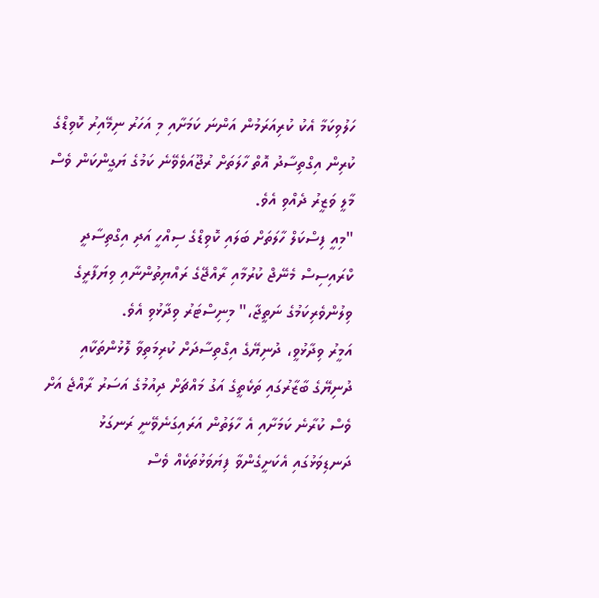ހަލުވިކަމާ އެކު ކުރިއަރަމުން އަންނަ ކަމަށާއި މި އަހަރު ނިމޭއިރު ކޮވިޑްގެ ކުރިން އިގްތިސާދު އޮތް ހާލަތަށް ރުޖޫއަވެވޭނެ ކަމުގެ ޔަގީންކަން ވެސް މާލީ ވަޒީރު ދެއްވި އެވެ.
"މިއީ ފިސްކަލް ހާލަތަށް ބަލައި ކޮވިޑްގެ ސިއްހީ އަދި އިގްތިސާދީ ކްރައިސިސް މެނޭޖް ކުރުމާއި ރާއްޖޭގެ ރައްޔިތުންނާއި ވިޔަފާރީގެ ވިލުންވެރިކަމުގެ ނަތީޖާ،" މިނިސްޓަރު ވިދާޅުވި އެވެ.
އަމީރު ވިދާޅުވީ، ދުނިޔޭގެ އިގްތިސާދަށް ކުރިމަތިވާ ލޮޅުންތަކާއި ދުނިޔޭގެ ބާޒާރުގައި ތަކެތީގެ އަގު މައްޗަށް ދިއުމުގެ އަސަރު ރާއްޖެ އަށް ވެސް ކުރާނެ ކަމަށާއި އެ ހާލަތުން އަރައިގަނެވޭނީ ރަނގަޅު ދަނޑިވަޅުގައި އެކަށީގެންވާ ފިޔަވަޅުތަކެއް ވެސް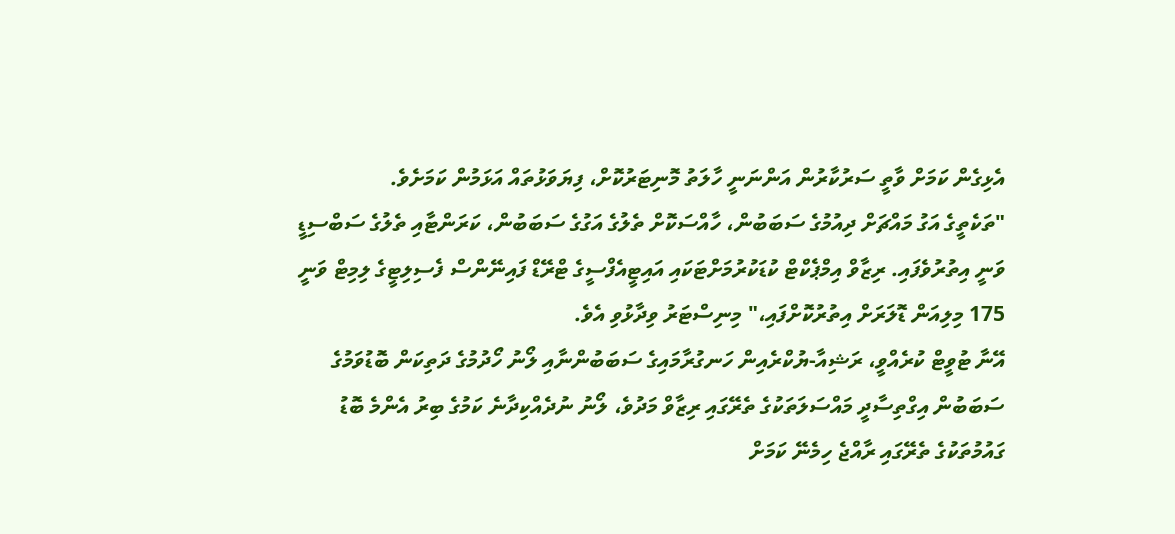އެޅިގެން ކަމަށް ވާތީ ސަރުކާރުން އަންނަނީ ހާލަތު މޮނިޓަރުކޮށް، ފިޔަވަޅުތައް އަޅަމުން ކަމަށެވެ.
"ތަކެތީގެ އަގު މައްޗަށް ދިއުމުގެ ސަބަބުން، ހާއްސަކޮށް ތެލުގެ އަގުގެ ސަބަބުން، ކަރަންޓާއި ތެލުގެ ސަބްސިޑީ ވަނީ އިތުރުވެފައި. ރިޒާވް އިމްޕެކްޓް ކުޑަކުރުމަށްޓަކައި އައިޓީއެފްސީގެ ޓްރޭޑް ފައިނޭންސް ފެސިލިޓީގެ ލިމިޓް ވަނީ 175 މިލިއަން ޑޮލަރަށް އިތުރުކޮށްފައި،" މިނިސްޓަރު ވިދާޅުވި އެވެ.
އޭނާ ޓުވީޓް ކުރެއްވީ، ރަޝިއާ-ޔުކްރެއިން ހަނގުރާމައިގެ ސަބަބުންނާއި ލޯނު ހޯދުމުގެ ދަތިކަން ބޮޑުވަމުގެ ސަބަބުން އިގްތިސާދީ މައްސަލަތަކުގެ ތެރޭގައި ރިޒާވް މަދުވެ، ލޯނު ނުދެއްކިދާނެ ކަމުގެ ބިރު އެންމެ ބޮޑު ގައުމުތަކުގެ ތެރޭގައި ރާއްޖެ ހިމެނޭ ކަމަށް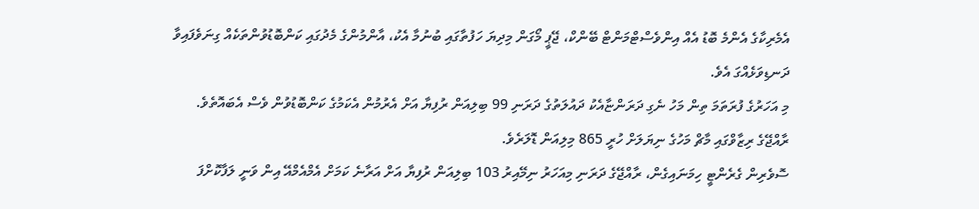އެމެރިކާގެ އެންމެ ބޮޑު އެއް އިންވެސްޓްމަންޓް ބޭންކް، ޖޭޕީ މޯގަން މިދިޔަ ހަފުތާގައި ބުނުމާ އެކު، އާންމުންގެ މެދުގައި ކަންބޮޑުވުންތަކެއް ގިނަވެފައިވާ ދަނޑިވަޅެއްގަ އެވެ.
މި އަހަރުގެ ފުރަތަމަ ތިން މަހު ނެގި ދަރަންޏާއެކު ދައުލަތުގެ ދަރަނި 99 ބިލިއަން ރުފިޔާ އަށް އެރުމުން އެކަމުގެ ކަންބޮޑުވުން ވެސް އެބައޮތެވެ.
ރާއްޖޭގެ ރިޒާވްގައި މާޗް މަހުގެ ނިޔަލަށް ހުރީ 865 މިލިއަން ޑޮލަރެވެ.
ސޮވެރިން ގެރެންޓީ ހިމަނައިގެން، ރާއްޖޭގެ ދަރަނި މިއަހަރު ނިމޭއިރު 103 ބިލިއަން ރުފިޔާ އަށް އަރާނެ ކަމަށް އެމްއެމްއޭ އިން ވަނީ ލަފާކޮށްފަ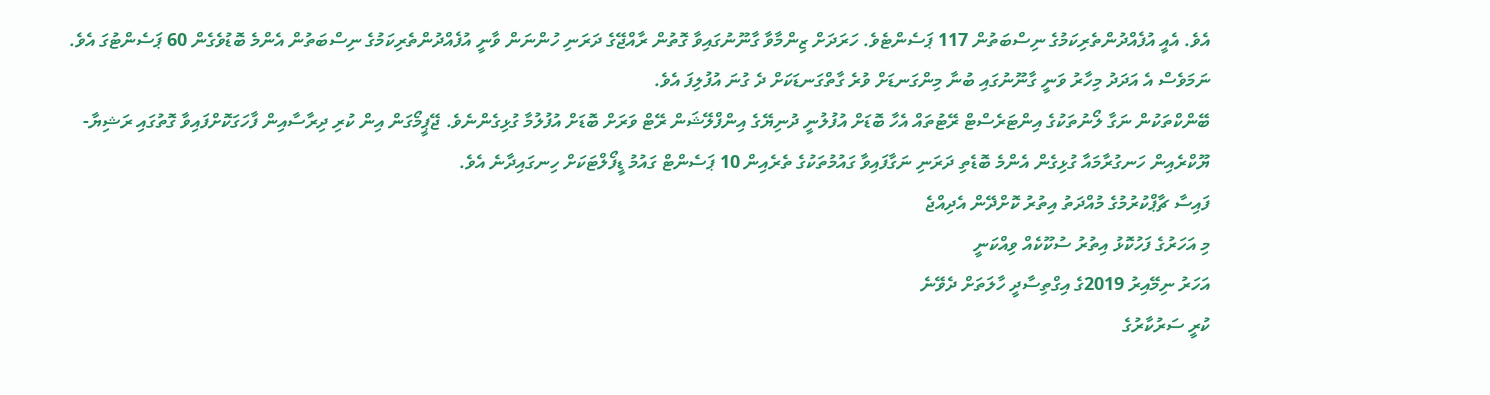އެވެ. އެއީ އުފެއްދުންތެރިކަމުގެ ނިސްބަތުން 117 ޕަސެންޓެވެ. ހަރަދަށް ޒިންމާވާ ގާނޫނުގައިވާ ގޮތުން ރާއްޖޭގެ ދަރަނި ހުންނަން ވާނީ އުފެއްދުންތެރިކަމުގެ ނިސްބަތުން އެންމެ ބޮޑުވެގެން 60 ޕަސެންޓުގަ އެވެ. ނަމަވެސް އެ އަދަދު މިހާރު ވަނީ ގާނޫނުގައި ބުނާ މިންގަނޑަށް ވުރެ ގާތްގަނޑަކަށް ދެ ގުނަ އުފުލިފަ އެވެ.
ބޭންކްތަކުން ނަގާ ލޯނުތަކުގެ އިންޓަރެސްޓް ރޭޓުތައް އެހާ ބޮޑަށް އުފުލުނީ ދުނިޔޭގެ އިންފްލޭޝަން ރޭޓް ވަރަށް ބޮޑަށް އުފުލުމާ ގުޅިގެންނެވެ. ޖޭޕީމޯގަން އިން ކުރި ދިރާސާއިން ފާހަގަކޮށްފައިވާ ގޮތުގައި ރަޝިޔާ-ޔޫކްރެއިން ހަނގުރާމައާ ގުޅިގެން އެންމެ ބޮޑެތި ދަރަނި ނަގާފައިވާ ގައުމުތަކުގެ ތެރެއިން 10 ޕަސެންޓް ގައުމު ޑީފޯލްޓަކަށް ހިނގައިދާނެ އެވެ.
ފައިސާ ޗާޕްކުރުމުގެ މުއްދަތު އިތުރު ކޮށްދޭން އެދިއްޖެ
މި އަހަރުގެ ފަހުކޮޅު އިތުރު ސުކޫކެއް ވިއްކަނީ
އަހަރު ނިމޭއިރު 2019ގެ އިގްތިސާދީ ހާލަތަށް ދެވޭނެ
ކުރީ ސަރުކާރުގެ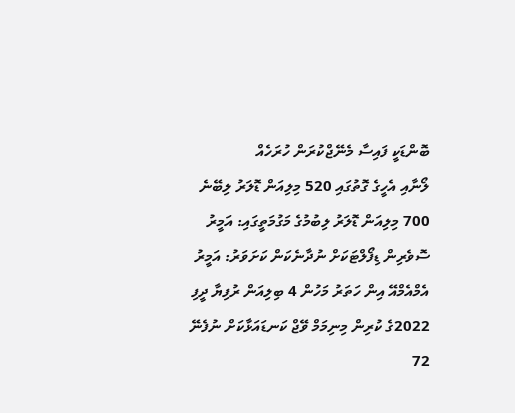ބޮންޑަކީ ފައިސާ މެނޭޖްކުރަން ހުރަހެއް
ލޯނާއި އެހީގެ ގޮތުގައި 520 މިލިއަން ޑޮލަރު ލިބޭނެ
700 މިލިއަން ޑޮލަރު ލިބުމުގެ މަގުމަތީގައި: އަމީރު
ސޮވެރިން ޑިފޯލްޓަކަށް ނުދާނެކަން ކަށަވަރު: އަމީރު
އެމްއެމްއޭ އިން ހަތަރު މަހުން 4 ބިލިއަން ރުފިޔާ ދީފި
2022ގެ ކުރިން މިނިމަމް ވޭޖް ކަނޑައަޅާކަށް ނުފެނޭ
72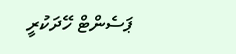ޕަސެންޓް ހޭދަކުރީ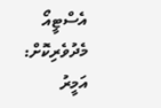އެސްޓީއޯ މެދުވެރިކޮށް: އަމީރު